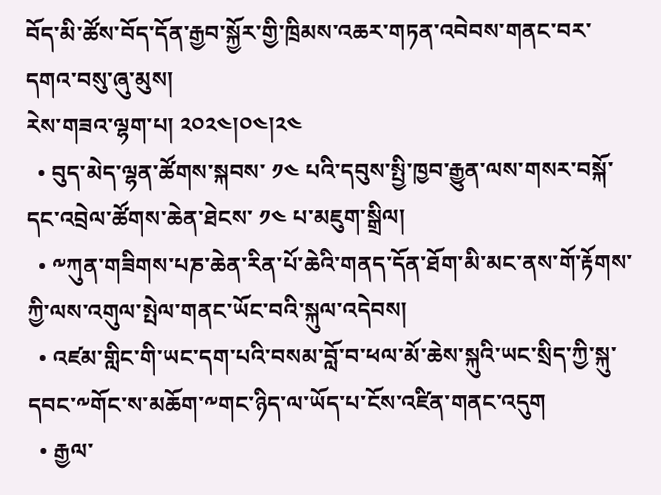བོད་མི་ཚོས་བོད་དོན་རྒྱབ་སྐྱོར་གྱི་ཁྲིམས་འཆར་གཏན་འབེབས་གནང་བར་དགའ་བསུ་ཞུ་མུས།
རེས་གཟའ་ལྷག་པ། ༢༠༢༤།༠༤།༢༤
  • བུད་མེད་ལྷན་ཚོགས་སྐབས་ ༡༤ པའི་དབུས་སྤྱི་ཁྱབ་རྒྱུན་ལས་གསར་བསྐོ་དང་འབྲེལ་ཚོགས་ཆེན་ཐེངས་ ༡༤ པ་མཇུག་སྒྲིལ།
  • ༸ཀུན་གཟིགས་པཎ་ཆེན་རིན་པོ་ཆེའི་གནད་དོན་ཐོག་མི་མང་ནས་གོ་རྟོགས་ཀྱི་ལས་འགུལ་སྤེལ་གནང་ཡོང་བའི་སྐུལ་འདེབས།
  • འཛམ་གླིང་གི་ཡང་དག་པའི་བསམ་བློ་བ་ཕལ་མོ་ཆེས་སྐུའི་ཡང་སྲིད་ཀྱི་སྐུ་དབང་༸གོང་ས་མཆོག་༸གང་ཉིད་ལ་ཡོད་པ་ངོས་འཛིན་གནང་འདུག
  • རྒྱལ་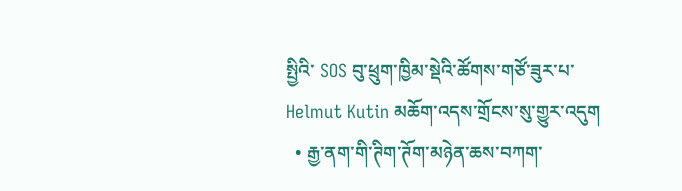སྤྱིའི་ SOS བུ་ཕྲུག་ཁྱིམ་སྡེའི་ཚོགས་གཙོ་ཟུར་པ་ Helmut Kutin མཆོག་འདས་གྲོངས་སུ་གྱུར་འདུག
  • རྒྱ་ནག་གི་ཊིག་ཊོག་མཉེན་ཆས་བཀག་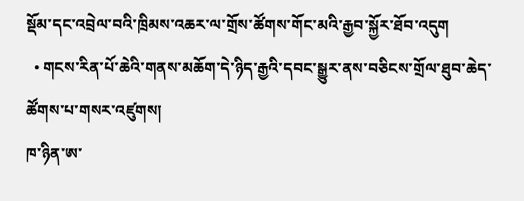སྡོམ་དང་འབྲེལ་བའི་ཁྲིམས་འཆར་ལ་གྲོས་ཚོགས་གོང་མའི་རྒྱབ་སྐྱོར་ཐོབ་འདུག
  • གངས་རིན་པོ་ཆེའི་གནས་མཆོག་དེ་ཉིད་རྒྱའི་དབང་སྒྱུར་ནས་བཅིངས་གྲོལ་ཐུབ་ཆེད་ཚོགས་པ་གསར་འཛུགས།
ཁ་ཉིན་ཨ་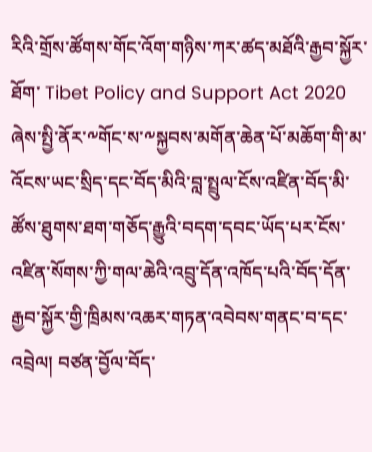རིའི་གྲོས་ཚོགས་གོང་འོག་གཉིས་ཀར་ཚད་མཐོའི་རྒྱབ་སྐྱོར་ཐོག་ Tibet Policy and Support Act 2020 ཞེས་སྤྱི་ནོར་༸གོང་ས་༸སྐྱབས་མགོན་ཆེན་པོ་མཆོག་གི་མ་འོངས་ཡང་སྲིད་དང་བོད་མིའི་བླ་སྤྲུལ་ངོས་འཛིན་བོད་མི་ཚོས་ཐུགས་ཐག་གཅོད་རྒྱུའི་བདག་དབང་ཡོད་པར་ངོས་འཛིན་སོགས་ཀྱི་གལ་ཆེའི་འབྲུ་དོན་འཁོད་པའི་བོད་དོན་རྒྱབ་སྐྱོར་གྱི་ཁྲིམས་འཆར་གཏན་འབེབས་གནང་བ་དང་འབྲེལ། བཙན་བྱོལ་བོད་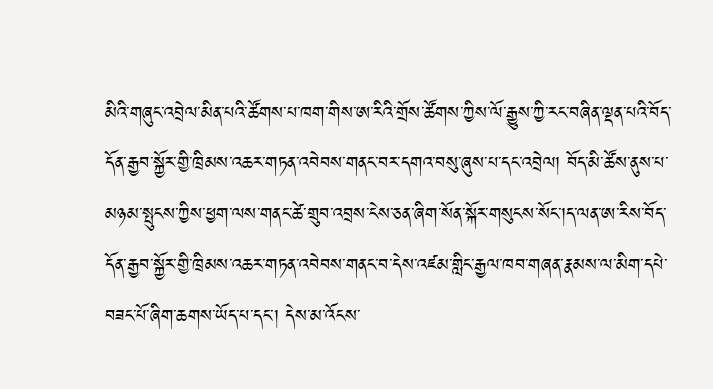མིའི་གཞུང་འབྲེལ་མིན་པའི་ཚོགས་པ་ཁག་གིས་ཨ་རིའི་གྲོས་ཚོགས་ཀྱིས་ལོ་རྒྱུས་ཀྱི་རང་བཞིན་ལྡན་པའི་བོད་དོན་རྒྱབ་སྐྱོར་གྱི་ཁྲིམས་འཆར་གཏན་འབེབས་གནང་བར་དགའ་བསུ་ཞུས་པ་དང་འབྲེལ། བོད་མི་ཚོས་ནུས་པ་མཉམ་སྤུངས་ཀྱིས་ཕྱག་ལས་གནང་ཚེ་གྲུབ་འབྲས་ངེས་ཅན་ཞིག་སོན་སྐོར་གསུངས་སོང་།ད་ལན་ཨ་རིས་བོད་དོན་རྒྱབ་སྐྱོར་གྱི་ཁྲིམས་འཆར་གཏན་འབེབས་གནང་བ་དེས་འཛམ་གླིང་རྒྱལ་ཁབ་གཞན་རྣམས་ལ་མིག་དཔེ་བཟང་པོ་ཞིག་ཆགས་ཡོད་པ་དང་། དེས་མ་འོངས་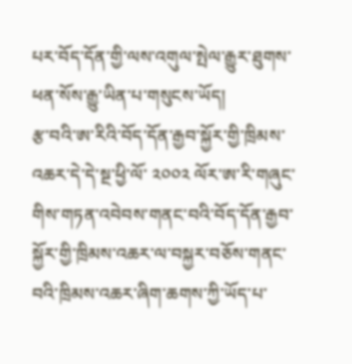པར་བོད་དོན་གྱི་ལས་འགུལ་སྤེལ་རྒྱུར་ཐུགས་ཕན་སོས་རྒྱུ་ཡིན་པ་གསུངས་ཡོད།
རྩ་བའི་ཨ་རིའི་བོད་དོན་རྒྱབ་སྐྱོར་གྱི་ཁྲིམས་འཆར་དེ་དེ་སྔ་ཕྱི་ལོ་ ༢༠༠༢ ལོར་ཨ་རི་གཞུང་གིས་གཏན་འབེབས་གནང་བའི་བོད་དོན་རྒྱབ་སྐྱོར་གྱི་ཁྲིམས་འཆར་ལ་བསྐྱར་བཅོས་གནང་བའི་ཁྲིམས་འཆར་ཞིག་ཆགས་ཀྱི་ཡོད་པ་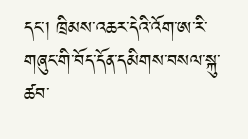དང་། ཁྲིམས་འཆར་དེའི་འོག་ཨ་རི་གཞུང་གི་བོད་དོན་དམིགས་བསལ་སྐུ་ཚབ་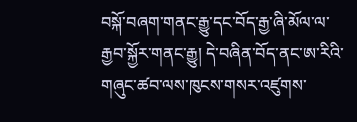བསྐོ་བཞག་གནང་རྒྱུ་དང་བོད་རྒྱ་ཞི་མོལ་ལ་རྒྱབ་སྐྱོར་གནང་རྒྱུ། དེ་བཞིན་བོད་ནང་ཨ་རིའི་གཞུང་ཚབ་ལས་ཁུངས་གསར་འཛུགས་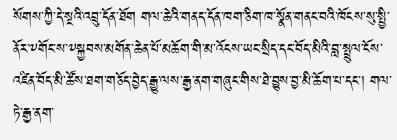སོགས་ཀྱི་དེ་སྔའི་འབྲུ་དོན་ཐོག གལ་ཆེའི་གནད་དོན་ཁག་ཅིག་ཁ་སྣོན་གནང་བའི་ཁོངས་སུ་སྤྱི་ནོར་༸གོང་ས་༸སྐྱབས་མགོན་ཆེན་པོ་མཆོག་གི་མ་འོངས་ཡང་སྲིད་དང་བོད་མིའི་བླ་སྤྲུལ་ངོས་འཛིན་བོད་མི་ཚོས་ཐག་གཅོད་བྱེད་རྒྱུ་ལས་རྒྱ་ནག་གཞུང་གིས་ཐེ་བྱུས་བྱ་མི་ཆོག་པ་དང་། གལ་ཏེ་རྒྱ་ནག་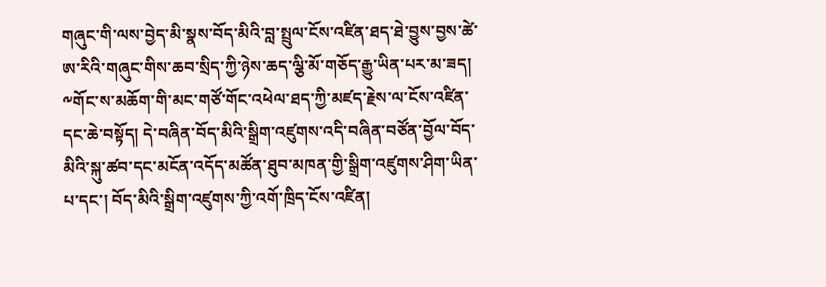གཞུང་གི་ལས་བྱེད་མི་སྣས་བོད་མིའི་བླ་སྤྲུལ་ངོས་འཛིན་ཐད་ཐེ་བྱུས་བྱས་ཚེ་ཨ་རིའི་གཞུང་གིས་ཆབ་སྲིད་ཀྱི་ཉེས་ཆད་ལྕི་མོ་གཅོད་རྒྱུ་ཡིན་པར་མ་ཟད། ༸གོང་ས་མཆོག་གི་མང་གཙོ་གོང་འཕེལ་ཐད་ཀྱི་མཛད་རྗེས་ལ་ངོས་འཛིན་དང་ཆེ་བསྟོད། དེ་བཞིན་བོད་མིའི་སྒྲིག་འཛུགས་འདི་བཞིན་བཙོན་བྱོལ་བོད་མིའི་སྐུ་ཚབ་དང་མངོན་འདོད་མཚོན་ཐུབ་མཁན་གྱི་སྒྲིག་འཛུགས་ཤིག་ཡིན་པ་དང་། བོད་མིའི་སྒྲིག་འཛུགས་ཀྱི་འགོ་ཁྲིད་ངོས་འཛིན།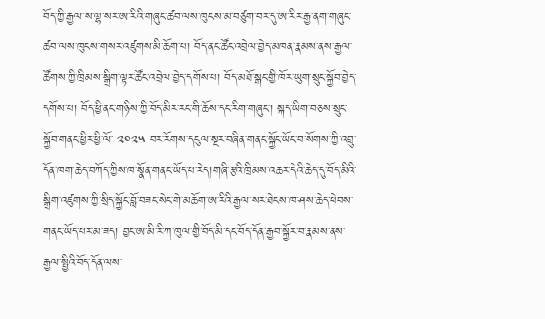བོད་ཀྱི་རྒྱལ་ས་ལྷ་སར་ཨ་རིའི་གཞུང་ཚབ་ལས་ཁུངས་མ་བཙུག་བར་དུ་ཨ་རིར་རྒྱ་ནག་གཞུང་ཚབ་ལས་ཁུངས་གསར་འཛུགས་མི་ཆོག་པ། བོད་ནང་ཚོང་འབྲེལ་བྱེད་མཁན་རྣམས་ནས་རྒྱལ་ཚོགས་ཀྱི་ཁྲིམས་སྒྲིག་ལྟར་ཚོང་འབྲེལ་བྱེད་དགོས་པ། བོད་མཐོ་སྒང་གྱི་ཁོར་ཡུག་སྲུང་སྐྱོབ་བྱེད་དགོས་པ། བོད་ཕྱི་ནང་གཉིས་ཀྱི་བོད་མིར་རང་གི་ཆོས་དང་རིག་གཞུང་། སྐད་ཡིག་བཅས་སྲུང་སྐྱོབ་གནང་ཕྱིར་ཕྱི་ལོ་ ༢༠༢༥ བར་རོགས་དངུལ་སྔར་བཞིན་གནང་སྐྱོང་ཡོང་བ་སོགས་ཀྱི་འབྲུ་དོན་ཁག་ཆེད་བཀོད་ཀྱིས་ཁ་སྣོན་གནང་ཡོད་པ་རེད།གཞི་རྩའི་ཁྲིམས་འཆར་དེའི་ཆེད་དུ་བོད་མིའི་སྒྲིག་འཛུགས་ཀྱི་སྲིད་སྐྱོང་བློ་བཟང་སེང་གེ་མཆོག་ཨ་རིའི་རྒྱལ་སར་ཐེངས་ཁ་ཤས་ཆེད་ཕེབས་གནང་ཡོད་པར་མ་ཟད། བྱང་ཨ་མི་རི་ཀ་ཁུལ་གྱི་བོད་མི་དང་བོད་དོན་རྒྱབ་སྐྱོར་བ་རྣམས་ནས་རྒྱལ་སྤྱིའི་བོད་དོན་ལས་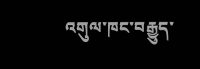འགུལ་ཁང་བརྒྱུད་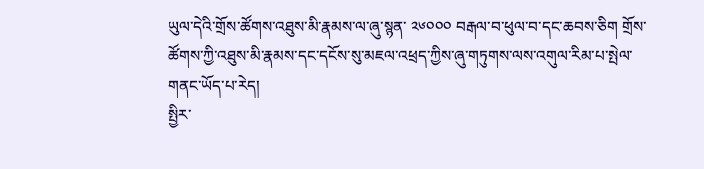ཡུལ་དེའི་གྲོས་ཚོགས་འཐུས་མི་རྣམས་ལ་ཞུ་སྙན་ ༢༦༠༠༠ བརྒལ་བ་ཕུལ་བ་དང་ཆབས་ཅིག གྲོས་ཚོགས་ཀྱི་འཐུས་མི་རྣམས་དང་དངོས་སུ་མཇལ་འཕྲད་ཀྱིས་ཞུ་གཏུགས་ལས་འགུལ་རིམ་པ་སྤེལ་གནང་ཡོད་པ་རེད།
སྤྱིར་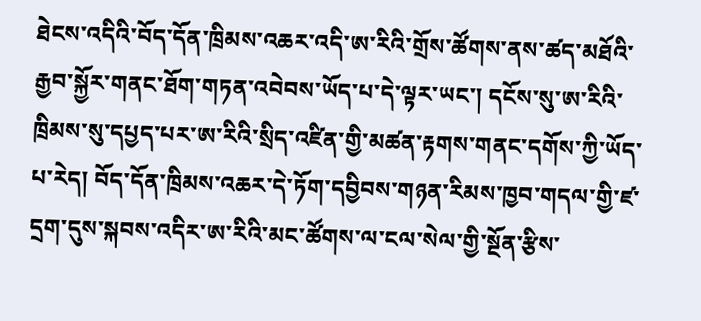ཐེངས་འདིའི་བོད་དོན་ཁྲིམས་འཆར་འདི་ཨ་རིའི་གྲོས་ཚོགས་ནས་ཚད་མཐོའི་རྒྱབ་སྐྱོར་གནང་ཐོག་གཏན་འབེབས་ཡོད་པ་དེ་ལྟར་ཡང་། དངོས་སུ་ཨ་རིའི་ཁྲིམས་སུ་དཔྱད་པར་ཨ་རིའི་སྲིད་འཛིན་གྱི་མཚན་རྟགས་གནང་དགོས་ཀྱི་ཡོད་པ་རེད། བོད་དོན་ཁྲིམས་འཆར་དེ་ཏོག་དབྱིབས་གཉན་རིམས་ཁྱབ་གདལ་གྱི་ཛ་དྲག་དུས་སྐབས་འདིར་ཨ་རིའི་མང་ཚོགས་ལ་ངལ་སེལ་གྱི་སྔོན་རྩིས་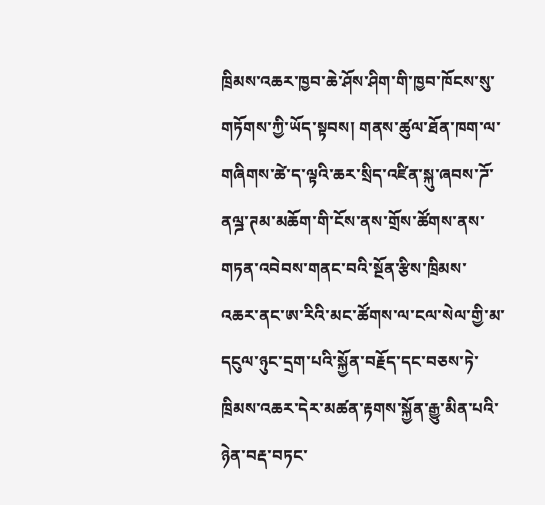ཁྲིམས་འཆར་ཁྱབ་ཆེ་ཤོས་ཤིག་གི་ཁྱབ་ཁོངས་སུ་གཏོགས་ཀྱི་ཡོད་སྟབས། གནས་ཚུལ་ཐོན་ཁག་ལ་གཞིགས་ཚེ་ད་ལྟའི་ཆར་སྲིད་འཛིན་སྐུ་ཞབས་ཌོ་ནལྜ་ཊམ་མཆོག་གི་ངོས་ནས་གྲོས་ཚོགས་ནས་གཏན་འབེབས་གནང་བའི་སྔོན་རྩིས་ཁྲིམས་འཆར་ནང་ཨ་རིའི་མང་ཚོགས་ལ་ངལ་སེལ་གྱི་མ་དངུལ་ཉུང་དྲག་པའི་སྐྱོན་བརྗོད་དང་བཅས་ཏེ་ཁྲིམས་འཆར་དེར་མཚན་རྟགས་སྐྱོན་རྒྱུ་མིན་པའི་ཉེན་བརྡ་བཏང་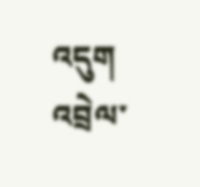འདུག
འབྲེལ་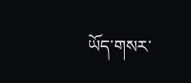ཡོད་གསར་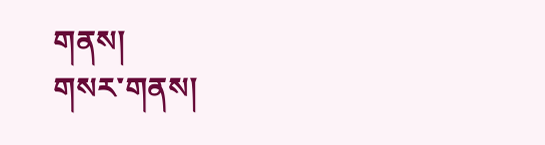གནས།
གསར་གནས།